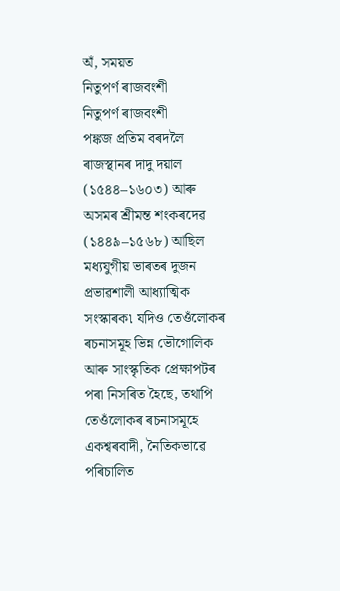অঁ, সময়ত
নিতুপৰ্ণ ৰাজবংশী
নিতুপৰ্ণ ৰাজবংশী
পঙ্কজ প্ৰতিম বৰদলৈ ৰাজস্থানৰ দাদু দয়াল (১৫৪৪–১৬০৩) আৰু অসমৰ শ্ৰীমন্ত শংকৰদেৱ (১৪৪৯–১৫৬৮) আছিল মধ্যযুগীয় ভাৰতৰ দুজন প্ৰভাৱশালী আধ্যাত্মিক সংস্কাৰক৷ যদিও তেওঁলোকৰ ৰচনাসমূহ ভিন্ন ভৌগোলিক আৰু সাংস্কৃতিক প্ৰেক্ষাপটৰ পৰা নিসৰিত হৈছে, তথাপি তেওঁলোকৰ ৰচনাসমূহে একশ্বৰবাদী, নৈতিকভাৱে পৰিচালিত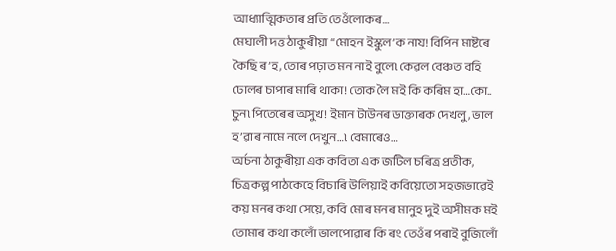আধ্যাত্মিকতাৰ প্ৰতি তেওঁলোকৰ…
মেঘালী দত্ত ঠাকুৰীয়া “মোহন ইস্কুল’ক নায! বিপিন মাষ্টৰে কৈছি ৰ’হ, তোৰ পঢ়াত মন নাই বুলে৷ কেৱল বেঞ্চত বহি ঢোলৰ চাপাৰ মাৰি থাকা! তোক লৈ মই কি কৰিম হা…কো.. চুন৷ পিতেৰেৰ অসুখ! ইমান টাউনৰ ডাক্তাৰক দেখলু, ভাল হ’ৱাৰ নামে নলে দেখুন…৷ বেমাৰেও…
অৰ্চনা ঠাকুৰীয়া এক কবিতা এক জটিল চৰিত্ৰ প্ৰতীক, চিত্ৰকল্প পাঠকেহে বিচাৰি উলিয়াই কবিয়েতো সহজভাৱেই কয় মনৰ কথা সেয়ে, কবি মোৰ মনৰ মানুহ দুই অসীমক মই তোমাৰ কথা কলোঁ ভালপোৱাৰ কি ৰং তেওঁৰ পৰাই বুজিলোঁ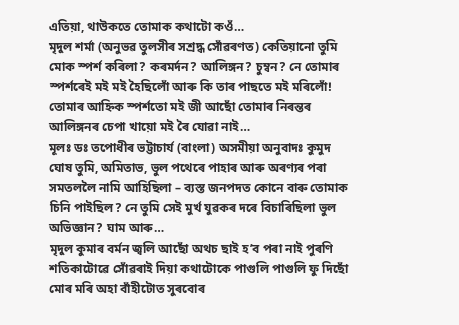এতিয়া, থাউকতে তোমাক কথাটো কওঁ…
মৃদুল শৰ্মা (অনুভৱ তুলসীৰ সশ্ৰদ্ধ সোঁৱৰণত) কেতিয়ানো তুমি মোক স্পৰ্শ কৰিলা? কৰমৰ্দন? আলিঙ্গন? চুম্বন? নে তোমাৰ স্পৰ্শৰেই মই মই হৈছিলোঁ আৰু কি তাৰ পাছতে মই মৰিলোঁ! তোমাৰ আহ্নিক স্পৰ্শতো মই জী আছোঁ তোমাৰ নিৰন্তৰ আলিঙ্গনৰ চেপা খায়ো মই ৰৈ যোৱা নাই…
মূলঃ ডঃ তপোধীৰ ভট্টাচার্য (বাংলা) অসমীয়া অনুবাদঃ কুমুদ ঘোষ তুমি, অমিতাভ, ভুল পথেৰে পাহাৰ আৰু অৰণ্যৰ পৰা সমতললৈ নামি আহিছিলা – ব্যস্ত জনপদত কোনে বাৰু তোমাক চিনি পাইছিল? নে তুমি সেই মুর্খ যুৱকৰ দৰে বিচাৰিছিলা ভুল অভিজ্ঞান? ঘাম আৰু…
মৃদুল কুমাৰ বৰ্মন জ্বলি আছোঁ অথচ ছাই হ’ব পৰা নাই পুৰণি শতিকাটোৱে সোঁৱৰাই দিয়া কথাটোকে পাগুলি পাগুলি ফু দিছোঁ মোৰ মৰি অহা বাঁহীটোত সুৰবোৰ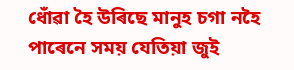ধোঁৱা হৈ উৰিছে মানুহ চগা নহৈ পাৰেনে সময় যেতিয়া জুই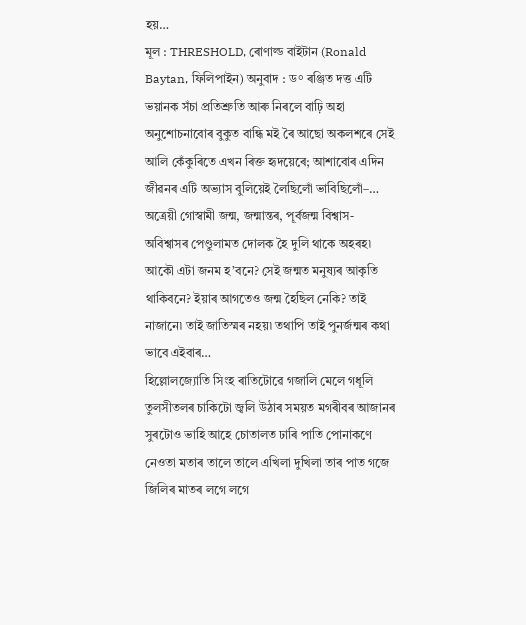হয়…
মূল : THRESHOLD, ৰোণাল্ড বাইটান (Ronald Baytan, ফিলিপাইন) অনুবাদ : ড° ৰঞ্জিত দত্ত এটি ভয়ানক সঁচা প্ৰতিশ্ৰুতি আৰু নিৰলে বাঢ়ি অহা অনুশোচনাবোৰ বুকুত বান্ধি মই ৰৈ আছো অকলশৰে সেই আলি কেঁকুৰিতে এখন ৰিক্ত হৃদয়েৰে; আশাবোৰ এদিন জীৱনৰ এটি অভ্যাস বুলিয়েই লৈছিলোঁ ভাবিছিলোঁ–…
অত্ৰেয়ী গোস্বামী জন্ম, জন্মান্তৰ, পূৰ্বজন্ম বিশ্বাস-অবিশ্বাসৰ পেণ্ডুলামত দোলক হৈ দুলি থাকে অহৰহ৷ আকৌ এটা জনম হ’বনে? সেই জন্মত মনুষ্যৰ আকৃতি থাকিবনে? ইয়াৰ আগতেও জন্ম হৈছিল নেকি? তাই নাজানে৷ তাই জাতিস্মৰ নহয়৷ তথাপি তাই পুনৰ্জন্মৰ কথা ভাবে এইবাৰ…
হিল্লোলজ্যোতি সিংহ ৰাতিটোৱে গজালি মেলে গধূলি তুলসীতলৰ চাকিটো জ্বলি উঠাৰ সময়ত মগৰীবৰ আজানৰ সুৰটোও ভাহি আহে চোতালত ঢাৰি পাতি পোনাকণে নেওতা মতাৰ তালে তালে এখিলা দুখিলা তাৰ পাত গজে জিলিৰ মাতৰ লগে লগে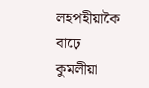লহপহীয়াকৈ বাঢ়ে কুমলীয়া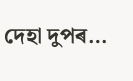দেহা দুপৰ…